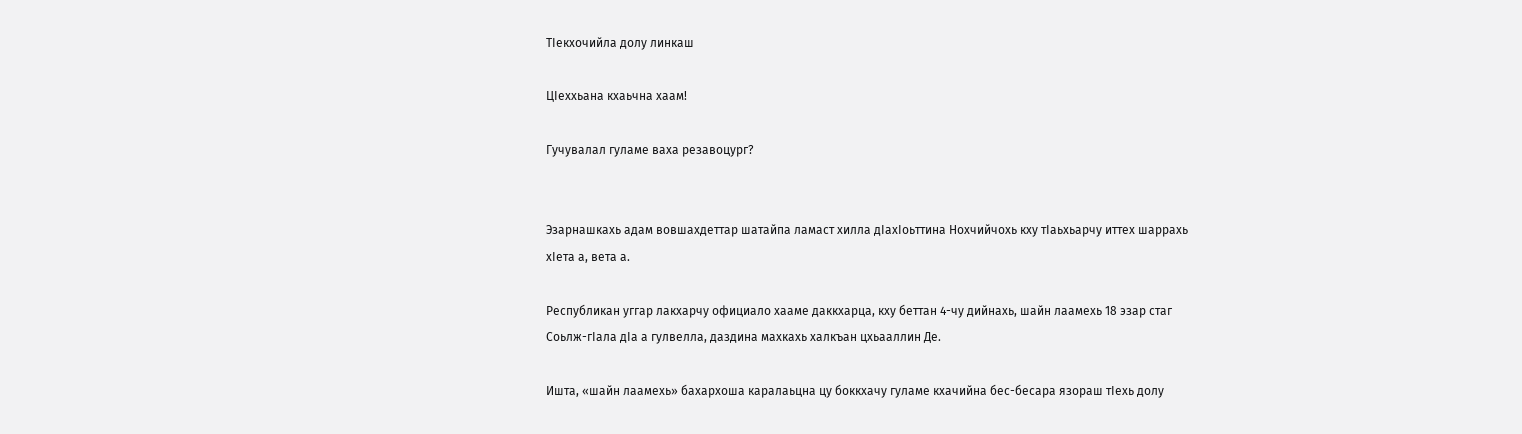ТIекхочийла долу линкаш

ЦIеххьана кхаьчна хаам!

Гучувалал гуламе ваха резавоцург?


Эзарнашкахь адам вовшахдеттар шатайпа ламаст хилла дIахIоьттина Нохчийчохь кху тIаьхьарчу иттех шаррахь хIета а, вета а.

Республикан уггар лакхарчу официало хааме даккхарца, кху беттан 4-чу дийнахь, шайн лаамехь 18 эзар стаг Соьлж-гIала дIа а гулвелла, даздина махкахь халкъан цхьааллин Де.

Ишта, «шайн лаамехь» бахархоша каралаьцна цу боккхачу гуламе кхачийна бес-бесара язораш тIехь долу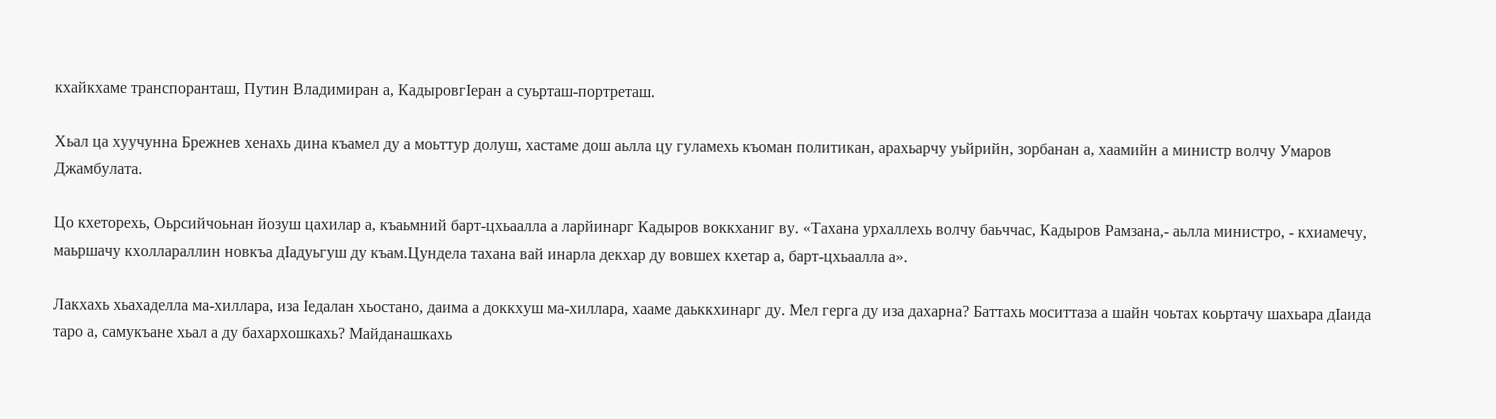кхайкхаме транспоранташ, Путин Владимиран а, КадыровгIеран а суьрташ-портреташ.

Хьал ца хуучунна Брежнев хенахь дина къамел ду а моьттур долуш, хастаме дош аьлла цу гуламехь къоман политикан, арахьарчу уьйрийн, зорбанан а, хаамийн а министр волчу Умаров Джамбулата.

Цо кхеторехь, Оьрсийчоьнан йозуш цахилар а, къаьмний барт-цхьаалла а ларйинарг Кадыров воккханиг ву. «Тахана урхаллехь волчу баьччас, Кадыров Рамзана,- аьлла министро, - кхиамечу, маьршачу кхоллараллин новкъа дIадуьгуш ду къам.Цундела тахана вай инарла декхар ду вовшех кхетар а, барт-цхьаалла а».

Лакхахь хьахаделла ма-хиллара, иза Iедалан хьостано, даима а доккхуш ма-хиллара, хааме даьккхинарг ду. Мел герга ду иза дахарна? Баттахь моситтаза а шайн чоьтах коьртачу шахьара дIаида таро а, самукъане хьал а ду бахархошкахь? Майданашкахь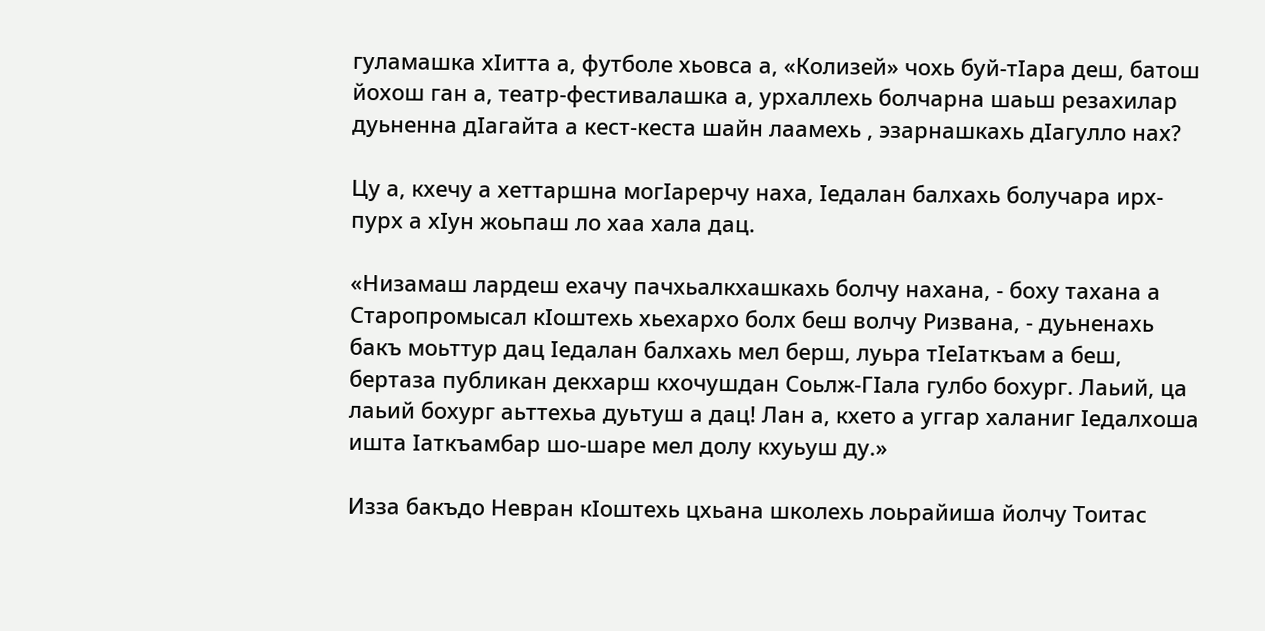гуламашка хIитта а, футболе хьовса а, «Колизей» чохь буй-тIара деш, батош йохош ган а, театр-фестивалашка а, урхаллехь болчарна шаьш резахилар дуьненна дIагайта а кест-кеста шайн лаамехь , эзарнашкахь дIагулло нах?

Цу а, кхечу а хеттаршна могIарерчу наха, Iедалан балхахь болучара ирх-пурх а хIун жоьпаш ло хаа хала дац.

«Низамаш лардеш ехачу пачхьалкхашкахь болчу нахана, - боху тахана а Старопромысал кIоштехь хьехархо болх беш волчу Ризвана, - дуьненахь бакъ моьттур дац Iедалан балхахь мел берш, луьра тIеIаткъам а беш, бертаза публикан декхарш кхочушдан Соьлж-ГIала гулбо бохург. Лаьий, ца лаьий бохург аьттехьа дуьтуш а дац! Лан а, кхето а уггар халаниг Iедалхоша ишта Iаткъамбар шо-шаре мел долу кхуьуш ду.»

Изза бакъдо Невран кIоштехь цхьана школехь лоьрайиша йолчу Тоитас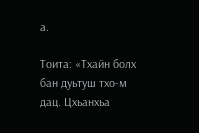а.

Тоита: «Тхайн болх бан дуьтуш тхо-м дац. Цхьанхьа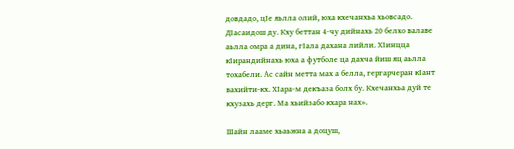довдадо, цIе яьлла олий, юха кхечанхьа хьовсадо. ДIасаидош ду. Кху беттан 4-чу дийнахь 20 белхо валаве аьлла омра а дина, гIала дахана лийли. ХIинцца кIирандийнахь юха а футболе ца дахча йиш яц аьлла тохабели. Ас сайн метта мах а белла, гергарчеран кIант вахийти-кх. ХIара-м декъаза болх бу. Кхечанхьа дуй те кхузахь дерг. Ма хьийзабо кхара нах».

Шайн лааме хьаьжна а доцуш,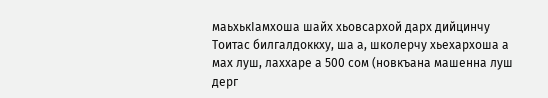маьхькIамхоша шайх хьовсархой дарх дийцинчу Тоитас билгалдоккху, ша а, школерчу хьехархоша а мах луш, лаххаре а 500 сом (новкъана машенна луш дерг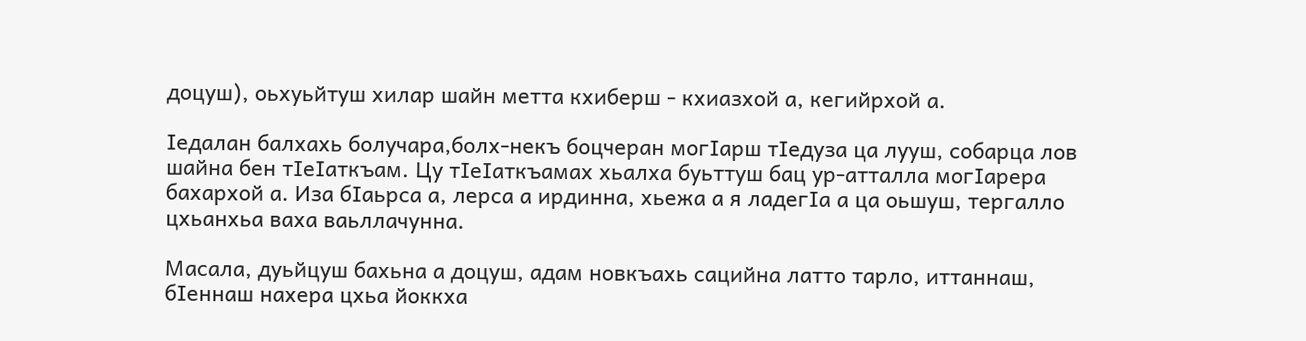доцуш), оьхуьйтуш хилар шайн метта кхиберш - кхиазхой а, кегийрхой а.

Iедалан балхахь болучара,болх-некъ боцчеран могIарш тIедуза ца лууш, собарца лов шайна бен тIеIаткъам. Цу тIеIаткъамах хьалха буьттуш бац ур-атталла могIарера бахархой а. Иза бIаьрса а, лерса а ирдинна, хьежа а я ладегIа а ца оьшуш, тергалло цхьанхьа ваха ваьллачунна.

Масала, дуьйцуш бахьна а доцуш, адам новкъахь сацийна латто тарло, иттаннаш, бIеннаш нахера цхьа йоккха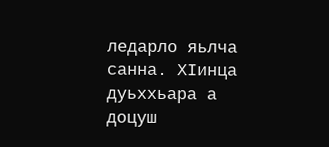ледарло яьлча санна. ХIинца дуьххьара а доцуш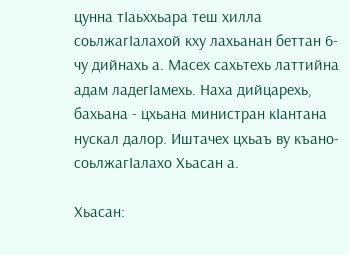цунна тIаьххьара теш хилла соьлжагIалахой кху лахьанан беттан 6-чу дийнахь а. Масех сахьтехь латтийна адам ладегIамехь. Наха дийцарехь, бахьана - цхьана министран кIантана нускал далор. Иштачех цхьаъ ву къано-соьлжагIалахо Хьасан а.

Хьасан: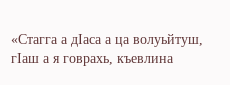«Стагга а дIаса а ца волуьйтуш, гIаш а я говрахь, къевлина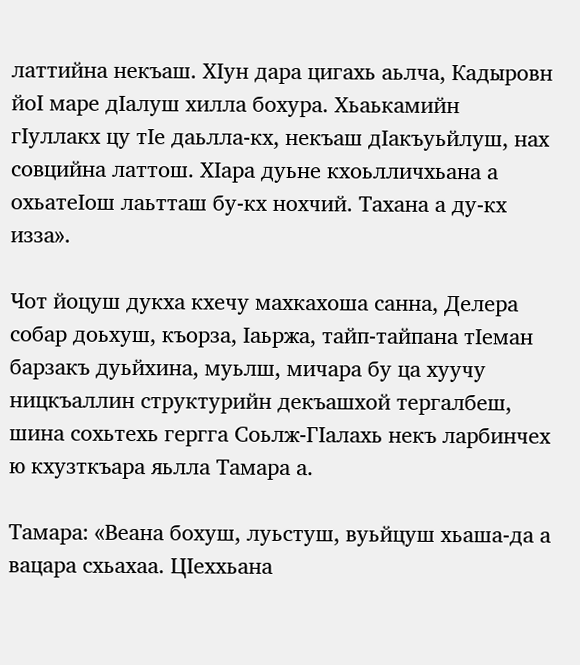латтийна некъаш. ХIун дара цигахь аьлча, Кадыровн йоI маре дIалуш хилла бохура. Хьаькамийн гIуллакх цу тIе даьлла-кх, некъаш дIакъуьйлуш, нах совцийна латтош. ХIара дуьне кхоьлличхьана а охьатеIош лаьтташ бу-кх нохчий. Тахана а ду-кх изза».

Чот йоцуш дукха кхечу махкахоша санна, Делера собар доьхуш, къорза, Iаьржа, тайп-тайпана тIеман барзакъ дуьйхина, муьлш, мичара бу ца хуучу ницкъаллин структурийн декъашхой тергалбеш, шина сохьтехь гергга Соьлж-ГIалахь некъ ларбинчех ю кхузткъара яьлла Тамара а.

Тамара: «Веана бохуш, луьстуш, вуьйцуш хьаша-да а вацара схьахаа. ЦIеххьана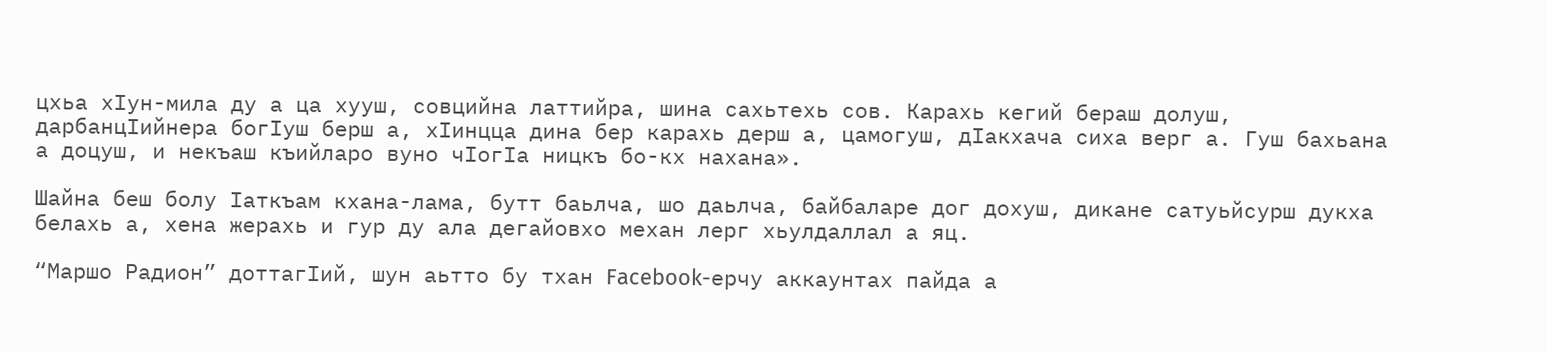цхьа хIун-мила ду а ца хууш, совцийна латтийра, шина сахьтехь сов. Карахь кегий бераш долуш, дарбанцIийнера богIуш берш а, хIинцца дина бер карахь дерш а, цамогуш, дIакхача сиха верг а. Гуш бахьана а доцуш, и некъаш къийларо вуно чIогIа ницкъ бо-кх нахана».

Шайна беш болу Iаткъам кхана-лама, бутт баьлча, шо даьлча, байбаларе дог дохуш, дикане сатуьйсурш дукха белахь а, хена жерахь и гур ду ала дегайовхо механ лерг хьулдаллал а яц.

“Маршо Радион” доттагIий, шун аьтто бу тхан Facebook-ерчу аккаунтах пайда а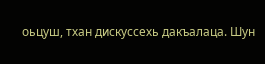оьцуш, тхан дискуссехь дакъалаца. Шун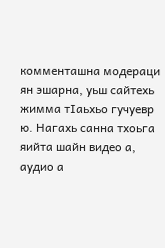комменташна модераци ян эшарна, уьш сайтехь жимма тIаьхьо гучуевр ю. Нагахь санна тхоьга яийта шайн видео а, аудио а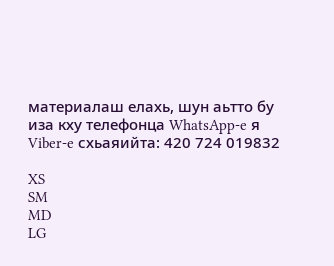материалаш елахь, шун аьтто бу иза кху телефонца WhatsApp-e я Viber-e схьаяийта: 420 724 019832

XS
SM
MD
LG